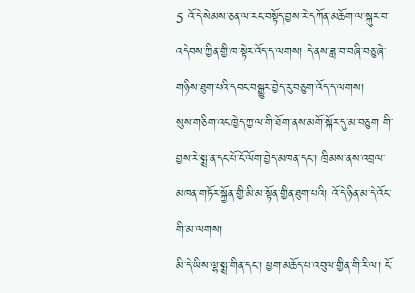5 འོ་དེ་སེམས་ཅན་ལ་རང་བསྟོད་བྱས་རེ་དཀོན་མཆོག་ལ་སྐུར་བ་འདེབས་ཀྱིན་གྱི་ཁ་སྟེར་འོད་ད་ལགས། དེ་ནས་ཟླ་བ་བཞི་བཅུ་ཞེ་གཉིས་ཐུག་པའི་དབང་བསྒྱུར་བྱེད་རུ་བཅུག་འོད་ད་ལགས།
སུས་གཅིག་འང་ཁྱེད་ཀྱ་ལ་གི་ཐོག་ནས་མགོ་སྐོར་དུ་མ་བཅུག གི་བྱས་རེ་སྨྲ་ན་དང་པོ་ངོ་ལོག་བྱེད་མཁན་དང་། ཁྲིམས་ནས་འབྲལ་མཁན་གཏོར་སྐྱོན་གྱི་མི་མ་སྟོན་གྱིན་ཐུག་པའི། འོ་དེ་ཉིན་མ་དེ་འོང་གི་མ་ལགས།
མི་དེ་ཡིས་ལྷ་སྨྲ་གིན་དང་། ཕྱག་མཆོད་པ་འབུལ་གྱིན་གི་རི་ལ། ངོ་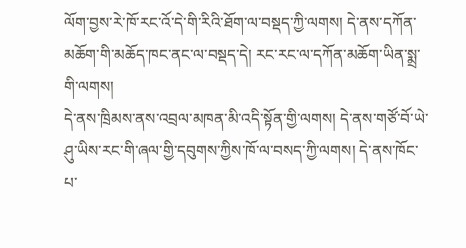ལོག་བྱས་རེ་ཁོ་རང་འོ་དེ་གི་རིའི་ཐོག་ལ་བསྡད་ཀྱི་ལགས། དེ་ནས་དཀོན་མཆོག་གི་མཆོད་ཁང་ནང་ལ་བསྡད་དེ། རང་རང་ལ་དཀོན་མཆོག་ཡིན་སྨྲ་གི་ལགས།
དེ་ནས་ཁྲིམས་ནས་འབྲལ་མཁན་མི་འདི་སྟོན་གྱི་ལགས། དེ་ནས་གཙོ་བོ་ཡེ་ཤུ་ཡིས་རང་གི་ཞལ་གྱི་དབུགས་ཀྱིས་ཁོ་ལ་བསད་ཀྱི་ལགས། དེ་ནས་ཁོང་པ་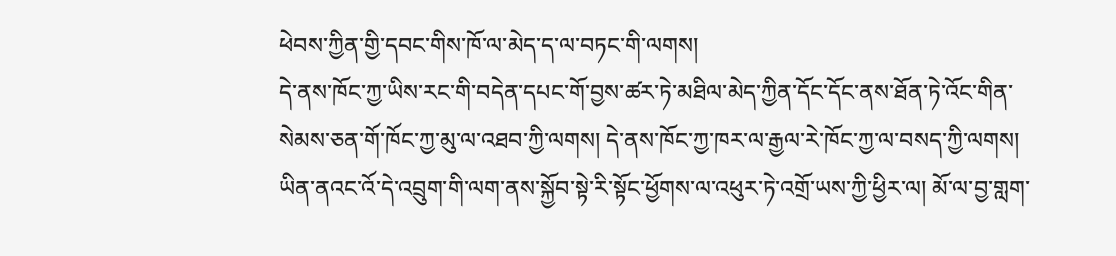ཕེབས་ཀྱིན་གྱི་དབང་གིས་ཁོ་ལ་མེད་ད་ལ་བཏང་གི་ལགས།
དེ་ནས་ཁོང་ཀྱ་ཡིས་རང་གི་བདེན་དཔང་གོ་བྱས་ཚར་ཏེ་མཐིལ་མེད་ཀྱིན་དོང་དོང་ནས་ཐོན་ཏེ་འོང་གིན་སེམས་ཅན་གོ་ཁོང་ཀྱ་མུ་ལ་འཐབ་ཀྱི་ལགས། དེ་ནས་ཁོང་ཀྱ་ཁར་ལ་རྒྱལ་རེ་ཁོང་ཀྱ་ལ་བསད་ཀྱི་ལགས།
ཡིན་ནའང་འོ་དེ་འབྲུག་གི་ལག་ནས་སྐྱོབ་སྟེ་རི་སྟོང་ཕྱོགས་ལ་འཕུར་ཏེ་འགྲོ་ཡས་ཀྱི་ཕྱིར་ལ། མོ་ལ་བྱ་གླག་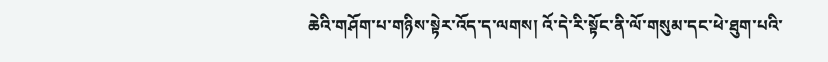ཆེའི་གཤོག་པ་གཉིས་སྟེར་འོད་ད་ལགས། འོ་དེ་རི་སྟོང་ནི་ལོ་གསུམ་དང་ཕེ་ཐུག་པའི་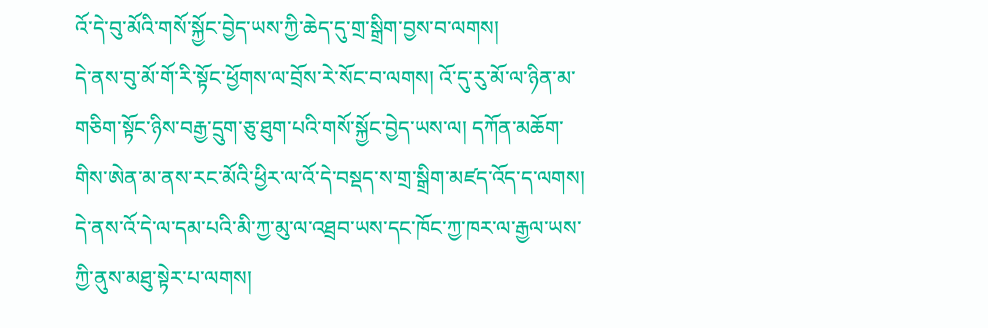འོ་དེ་བུ་མོའི་གསོ་སྐྱོང་བྱེད་ཡས་ཀྱི་ཆེད་དུ་གྲ་སྒྲིག་བྱས་བ་ལགས།
དེ་ནས་བུ་མོ་གོ་རི་སྟོང་ཕྱོགས་ལ་བྲོས་རེ་སོང་བ་ལགས། འོ་དུ་རུ་མོ་ལ་ཉིན་མ་གཅིག་སྟོང་ཉིས་བརྒྱ་དྲུག་ཅུ་ཐུག་པའི་གསོ་སྐྱོང་བྱེད་ཡས་ལ། དཀོན་མཆོག་གིས་ཨེན་མ་ནས་རང་མོའི་ཕྱིར་ལ་འོ་དེ་བསྡད་ས་གྲ་སྒྲིག་མཛད་འོད་ད་ལགས།
དེ་ནས་འོ་དེ་ལ་དམ་པའི་མི་ཀྱ་མུ་ལ་འཐྲབ་ཡས་དང་ཁོང་ཀྱ་ཁར་ལ་རྒྱལ་ཡས་ཀྱི་ནུས་མཐུ་སྟེར་པ་ལགས།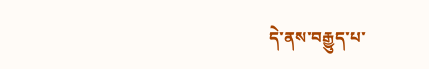དེ་ནས་བརྒྱུད་པ་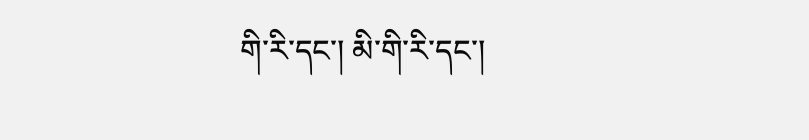གི་རི་དང་། མི་གི་རི་དང་།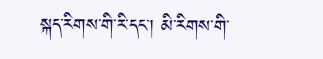སྐད་རིགས་གི་རི་དང་། མི་རིགས་གི་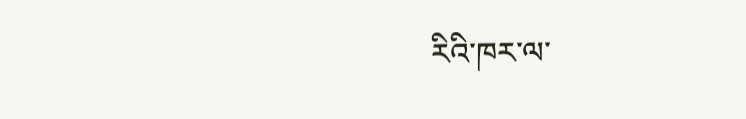རིའི་ཁར་ལ་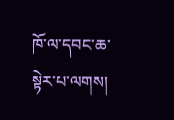ཁོ་ལ་དབང་ཆ་སྟེར་པ་ལགས།